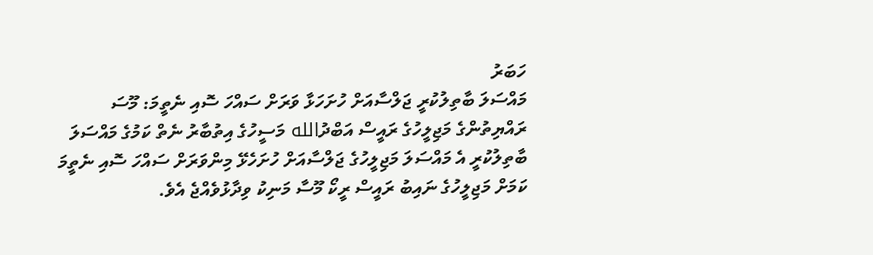ހަބަރު
މައްސަލަ ބާތިލުކުރީ ޖަލްސާއަށް ހުށަހަޅާ ވަރަށް ސައްހަ ސޮއި ނެތީމަ: މޫސަ
ރައްޔިތުންގެ މަޖިލީހުގެ ރައީސް އަބްދުالله މަސީހުގެ އިތުބާރު ނެތް ކަމުގެ މައްސަލަ ބާތިލުކުރީ އެ މައްސަލަ މަޖިލީހުގެ ޖަލްސާއަށް ހުށަހެޅޭ މިންވަރަށް ސައްހަ ސޮއި ނެތީމަ ކަމަށް މަޖިލީހުގެ ނައިބު ރައީސް ރީކޯ މޫސާ މަނިކު ވިދާޅުވެއްޖެ އެވެ.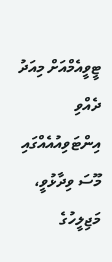ޓީވީއެމްއަށް މިއަދު ދެއްވި އިންޓަވިއުއެއްގައި މޫސަ ވިދާޅުވީ، މަޖިލީހުގެ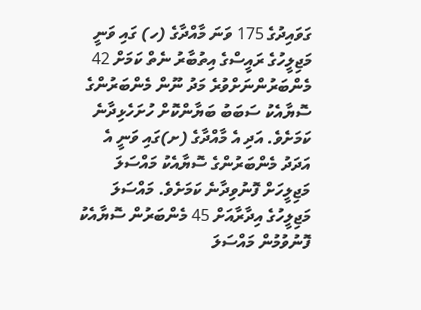ގަވައިދުގެ 175 ވަނަ މާއްދާގެ (ހ) ގައި ވަނީ މަޖިލީހުގެ ރައީސްގެ އިތުބާރު ނެތް ކަމަށް 42 މެންބަރުންނަށްވުރެ މަދު ނޫން މެންބަރުންގެ ސޮޔާއެކު ސަބަބު ބަޔާންކޮށް ހުށަހެޅިދާނެ ކަމަށެވެ. އަދި އެ މާއްދާގެ (ށ)ގައި ވަނީ އެ އަދަދު މެންބަރުންގެ ސޮޔާއެކު މައްސަލަ މަޖިލީހަށް ފޮނުވިދާނެ ކަމަށެވެ. މައްސަލަ މަޖިލީހުގެ އިދާރާއަށް 45 މެންބަރުން ސޮޔާއެކު ފޮނުވުމުން މައްސަލަ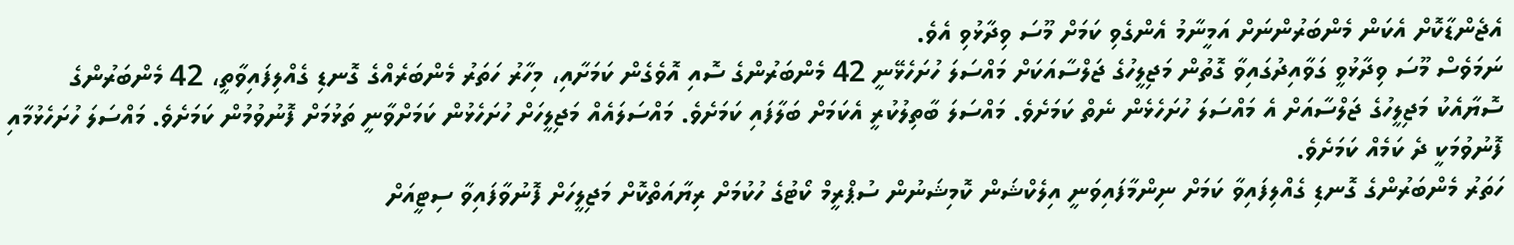އެޖެންޑާކޮށް އެކަން މެންބަރުންނަށް އަމީނާމު އެންގެވި ކަމަށް މޫސަ ވިދާޅުވި އެވެ.
ނަމަވެސް މޫސަ ވިދާޅުވީ ގަވާއިދުގައިވާ ގޮތުން މަޖިލީހުގެ ޖަލްސާއަކަށް މައްސަލަ ހުށަހެޅޭނީ 42 މެންބަރުންގެ ސޮއި އޮވެގެން ކަމަށާއި، މިހާރު ހަތަރު މެންބަރެއްގެ ގޮނޑި ގެއްލިފައިވާތީ، 42 މެންބަރުންގެ ސޮޔާއެކު މަޖިލީހުގެ ޖަލްސާއަށް އެ މައްސަލަ ހުށަހެޅެން ނެތް ކަމަށެވެ. މައްސަލަ ބާތިލުކުރީ އެކަމަށް ބަލާފައި ކަމަށެވެ. މައްސަލައެއް މަޖިލީހަށް ހުށަހެޅުން ކަމަށްވާނީ ތަޅުމަށް ފޮނުވުމުން ކަމަށެވެ. މައްސަލަ ހުށަހެޅުމާއި ފޮނުވުމަކީ ދެ ކަމެއް ކަމަށެވެ.
ހަތަރު މެންބަރުންގެ ގޮނޑި ގެއްލިފައިވާ ކަމަށް ނިންމާފައިވަނީ އިލެކްޝަން ކޮމިޝަނުން ސުޕްރީމް ކޯޓުގެ ހުކުމަށް ރިޔާއަތްކޮށް މަޖިލީހަށް ފޮނުވާފައިވާ ސިޓީއަށް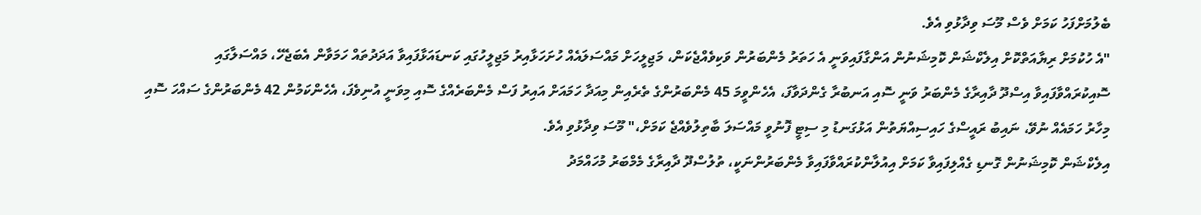ބެލުމަށްފަހު ކަމަށް ވެސް މޫސަ ވިދާޅުވި އެވެ.
"އެ ހުކުމަށް ރިޔާއަތްކޮށް އިލެކްޝަން ކޮމިޝަނުން އަންގާފައިވަނީ އެ ހަތަރު މެންބަރުން ވަކިވެއްޖެކަން، މަޖިލީހަށް މައްސަލައެއް ހުށަހަޅާއިރު މަޖިލީހުގައި ކަނޑައަޅާފައިވާ އަދަދުތައް ހަމަވާން އެބަޖެހޭ، މައްސަލާގައި ސޮއިކުރައްވާފައިވާ އިސްދޫ ދާއިރާގެ މެންބަރު ވަނީ ސޮއި އަނބުރާ ގެންދަވާފަ، އެހެންވީމަ 45 މެންބަރުންގެ ތެރެއިން މިއަދާ ހަމައަށް އައިރު ފަސް މެންބަރެއްގެ ސޮއި މިވަނީ އުނިވެފަ، އެހެންކަމުން 42 މެންބަރުންގެ ސައްހަ ސޮއި މިހާރު ހަމައެއް ނުވޭ، ނައިބު ރައީސްގެ ހައިސިއްޔަތުން އަޅުގަނޑު މި ސިޓީ ފޮނުވީ މައްސަލަ ބާތިލުވެއްޖެ ކަމަށް،" މޫސަ ވިދާޅުވި އެވެ.
އިލެކްޝަން ކޮމިޝަނުން ގޮނޑި ގެއްލިފައިވާ ކަމަށް އިއުލާންކުރައްވާފައިވާ މެންބަރުންނަކީ، ތުލުސްދޫ ދާއިރާގެ މެމްބަރު މުހައްމަދު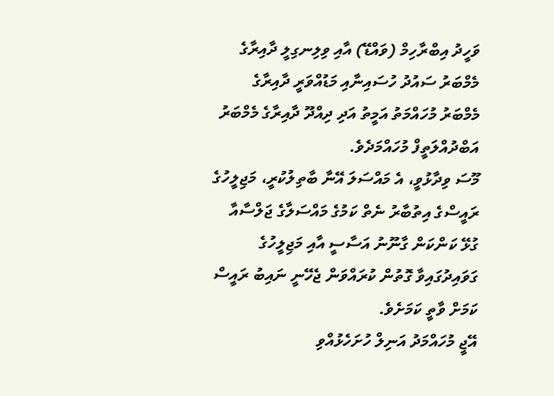ވަހީދު އިބްރާހިމް (ވައްޑޭ) އާއި ވިލިނގިލީ ދާއިރާގެ މެމްބަރު ސައުދު ހުސައިނާއި މަޑުއްވަރީ ދާއިރާގެ މެމްބަރު މުހައްމަތު އަމީތު އަދި ދިއްދޫ ދާއިރާގެ މެމްބަރު އަބްދުއްލަތީފް މުހައްމަދެވެ.
މޫސަ ވިދާޅުވީ، އެ މައްސަލަ އޭނާ ބާތިލުކުރީ، މަޖިލީހުގެ ރައީސްގެ އިތުބާރު ނެތް ކަމުގެ މައްސަލާގެ ޖަލްސާއާ ގުޅޭ ކަންކަން ގާނޫނު އަސާސީ އާއި މަޖިލީހުގެ ގަވައިދުގައިވާ ގޮތުން ކުރައްވަން ޖެހޭނީ ނައިބު ރައީސް ކަމަށް ވާތީ ކަމަށެވެ.
އޭޖީ މުހައްމަދު އަނިލް ހުށަހެޅުއްވި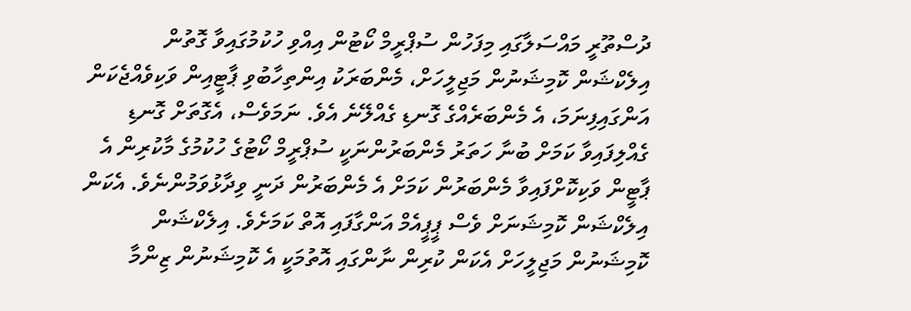ދުސްތޫރީ މައްސަލާގައި މިފަހުން ސުޕްރީމް ކޯޓުން އިއްވި ހުކުމުގައިވާ ގޮތުން އިލެކްޝަން ކޮމިޝަނުން މަޖިލީހަށް، މެންބަރަކު އިންތިހާބުވި ޕާޓީއިން ވަކިވެއްޖެކަން އަންގައިފިނަމަ، އެ މެންބަރެއްގެ ގޮނޑި ގެއްލޭނެ އެވެ. ނަމަވެސް، އެގޮތަށް ގޮނޑި ގެއްލިފައިވާ ކަމަށް ބުނާ ހަތަރު މެންބަރުންނަކީ ސުޕްރީމް ކޯޓުގެ ހުކުމުގެ މާކުރިން އެ ޕާޓީން ވަކިކޮށްފައިވާ މެންބަރުން ކަމަށް އެ މެންބަރުން ދަނީ ވިދާޅުވަމުންނެވެ. އެކަން އިލެކްޝަން ކޮމިޝަނަށް ވެސް ޕީޕީއެމް އަންގާފައި އޮތް ކަމަށެވެ. އިލެކްޝަން ކޮމިޝަނުން މަޖިލީހަށް އެކަން ކުރިން ނާންގައި އޮތުމަކީ އެ ކޮމިޝަނުން ޒިންމާ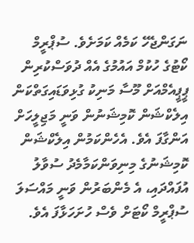ނަގަންޖެހޭ ކަމެއް ކަމަށެވެ. ސުޕްރީމް ކޯޓުގެ ހުކުމް އައުމުގެ އެއް ދުވަސްކުރިން ޕީޕީއެމްއަށް މޫސާ މަނިކު ގުޅިވަޑައިގަތްކަން އިލެކްޝަން ކޮމިޝަނުން ވަނީ މަޖިލީހަށް އަންގާފަ އެވެ. އެހެންކަމުން އިލެކްޝަން ކޮމިޝަނުގެ މިނިވަންކަމާމެދު ސުވާލު އުފައްދައި، އެ މެންބަރުން ވަނީ މައްސަލަ ސުޕްރީމް ކޯޓަށް ވެސް ހުށަހަޅާފަ އެވެ.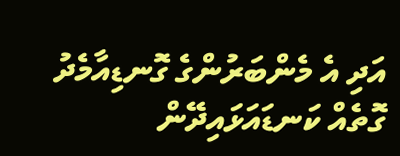އަދި އެ މެންބަރުންގެ ގޮނޑިއާމެދު ގޮތެއް ކަނޑައަޅައިދޭން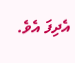އެދިފަ އެވެ.